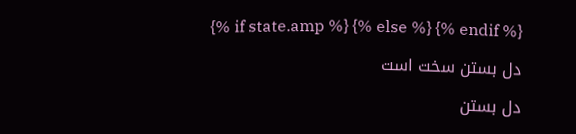{% if state.amp %} {% else %} {% endif %}

دل بستن سخت است

دل بستن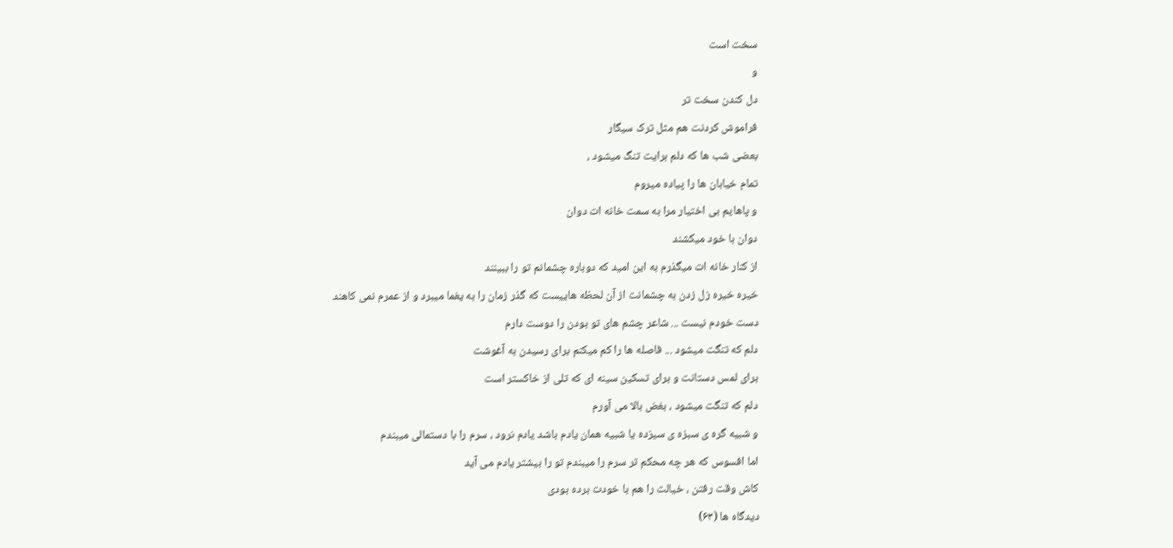سخت است
و
دل کندن سخت تر
فراموش کردنت هم مثل ترک سیگار
بعضی شب ها که دلم برایت تنگ میشود ،
تمام خیابان ها را پیاده میروم
و پاهایم بی اختیار مرا به سمت خانه ات دوان
دوان با خود میکشند
از کنار خانه ات میگذرم به این امید که دوباره چشمانم تو را ببینند
خیره خیره زل زدن به چشمانت از آن لحظه هاییست که گذر زمان را به یغما میبرد و از عمرم نمی کاهند
دست خودم نیست ... شاعر چشم های تو بودن را دوست دارم
دلم که تنگت میشود ... فاصله ها را کم میکنم برای رسیدن به آغوشت
برای لمس دستانت و برای تسکین سینه ای که تلی از خاکستر است
دلم که تنگت میشود ، بغض بالا می آورم
و شبیه گره ی سبزه ی سیزده یا شبیه همان یادم باشد یادم نرود ، سرم را با دستمالی میبندم
اما افسوس که هر چه محکم تر سرم را میبندم تو را بیشتر یادم می آید
کاش وقت رفتن ، خیالت را هم با خودت برده بودی
دیدگاه ها (۶۳)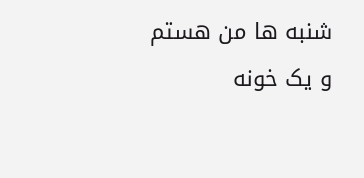شنبه ها من هستم و یک خونه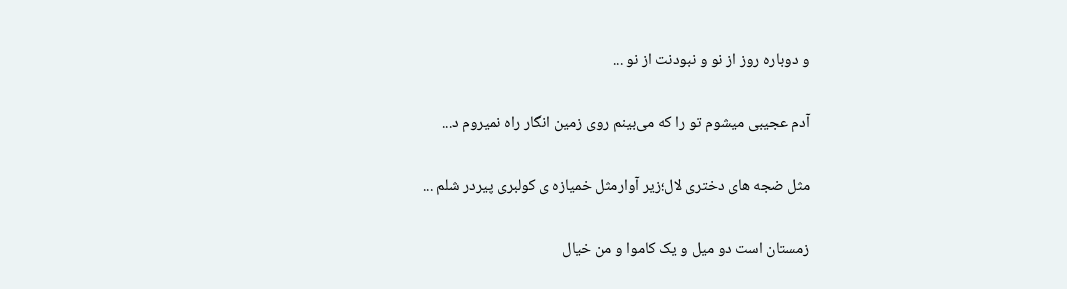و دوباره روز از نو و نبودنت از نو ...

آدم عجیبی میشوم تو را که می‌بینم روی زمین انگار راه نمیروم د...

مثل ضجه های دختری لال؛زیر آوارمثل خمیازه ی کولبری پیردر شلم ...

زمستان است دو میل و یک کاموا و من خیال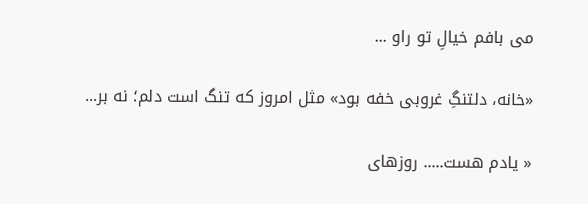می بافم خیالِ تو راو ...

«خانه، دلتنگِ غروبی خفه بود» مثل امروز که تنگ است دلم؛ نه بر...

« یادم هست..... روزهای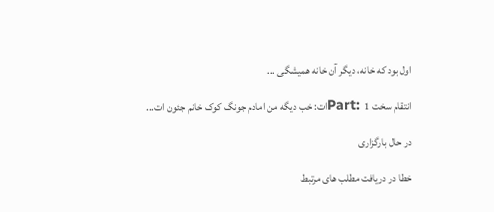اول بود که خانه، دیگر آن خانه همیشگی ...

انتقام سخت Part: 1ات: خب دیگه من امادم جونگ کوک خانم جئون ات...

در حال بارگزاری

خطا در دریافت مطلب های مرتبط